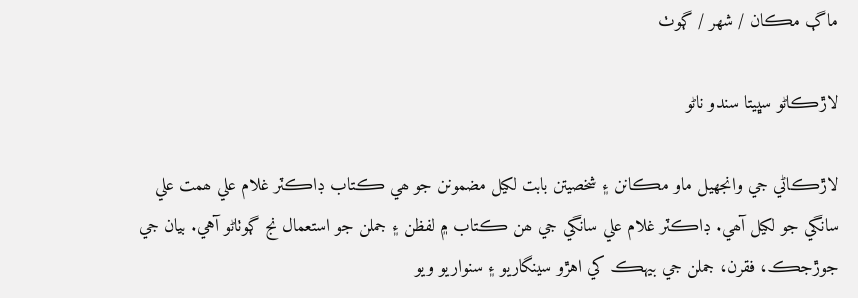ماڳ مڪان / شھر / ڳوٺ

لاڙڪاڻو سڀيتا سندو ناڻو

لاڙڪاڻي جي وانجهيل ماو مڪانن ۽ شخصيتن بابت لکيل مضمونن جو ھي ڪتاب ڊاڪٽر غلام علي ھمت علي سانگي جو لکيل آھي. ڊاڪٽر غلام علي سانگي جي ھن ڪتاب ۾ لفظن ۽ جملن جو استعمال نج ڳوٺاڻو آهي. بيان جي جوڙجڪ، فقرن، جملن جي بيهڪ کي اهڙو سينگاريو ۽ سنواريو ويو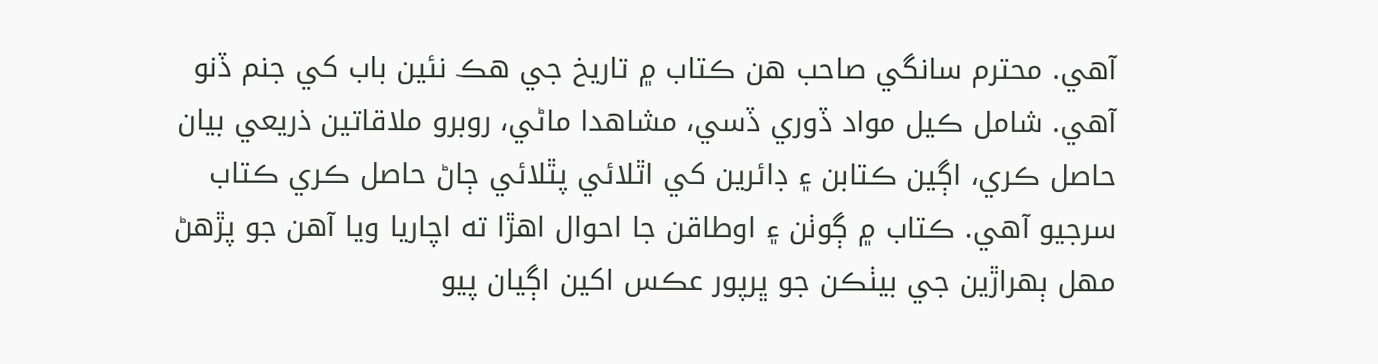آهي. محترم سانگي صاحب هن ڪتاب ۾ تاريخ جي هڪ نئين باب کي جنم ڏنو آهي. شامل ڪيل مواد ڏوري ڏسي، مشاهدا ماڻي، روبرو ملاقاتين ذريعي بيان حاصل ڪري، اڳين ڪتابن ۽ ڊائرين کي اٿلائي پٿلائي ڄاڻ حاصل ڪري ڪتاب سرجيو آهي. ڪتاب ۾ ڳوٺن ۽ اوطاقن جا احوال اهڙا ته اچاريا ويا آهن جو پڙهڻ مهل ٻهراڙين جي بيٺڪن جو ڀرپور عڪس اکين اڳيان پيو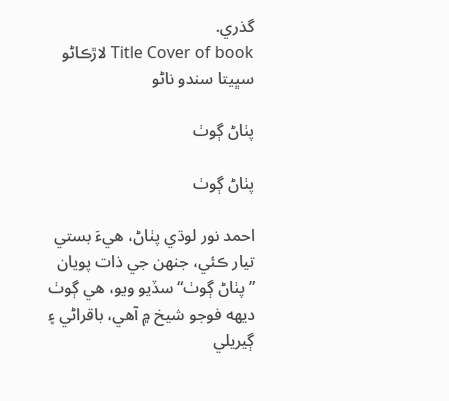گذري.
Title Cover of book لاڙڪاڻو سڀيتا سندو ناڻو

پٺاڻ ڳوٺ

پٺاڻ ڳوٺ

احمد نور لوڌي پٺاڻ، هيءَ بستي تيار ڪئي، جنهن جي ذات پويان ”پٺاڻ ڳوٺ“ سڏيو ويو، هي ڳوٺ ديهه فوجو شيخ ۾ آهي، باقراڻي ۽ ڳيريلي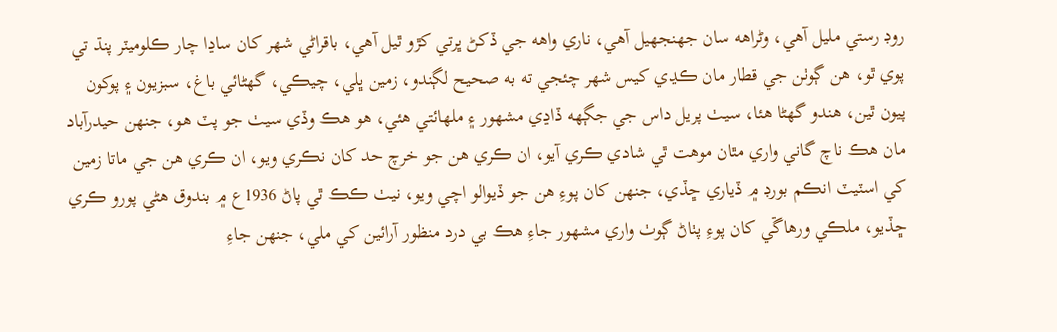روڊ رستي مليل آهي، وڻراهه سان جهنجهيل آهي، ناري واهه جي ڏکڻ ڀرتي کڙو ٿيل آهي، باقراڻي شهر کان ساڍا چار ڪلوميٽر پنڌ تي پوي ٿو، هن ڳوٺن جي قطار مان ڪڍي کيس شهر چئجي ته به صحيح لڳندو، زمين ڀلي، چيڪي، گهڻائي باغ، سبزيون ۽ پوکون پيون ٿين، هندو گهڻا هئا، سيٺ پريل داس جي جڳهه ڏاڍي مشهور ۽ ملهائتي هئي، هو هڪ وڏي سيٺ جو پٽ هو، جنهن حيدرآباد مان هڪ ناچ گاني واري مٿان موهت ٿي شادي ڪري آيو، ان ڪري هن جو خرچ حد کان نڪري ويو، ان ڪري هن جي ماتا زمين کي اسٽيٽ انڪم بورڊ ۾ ڏياري ڇڏي، جنهن کان پوءِ هن جو ڏيوالو اچي ويو، نيٺ ڪڪ ٿي پاڻ 1936ع ۾ بندوق هڻي پورو ڪري ڇڏيو، ملڪي ورهاڱي کان پوءِ پٺاڻ ڳوٺ واري مشهور جاءِ هڪ بي درد منظور آرائين کي ملي، جنهن جاءِ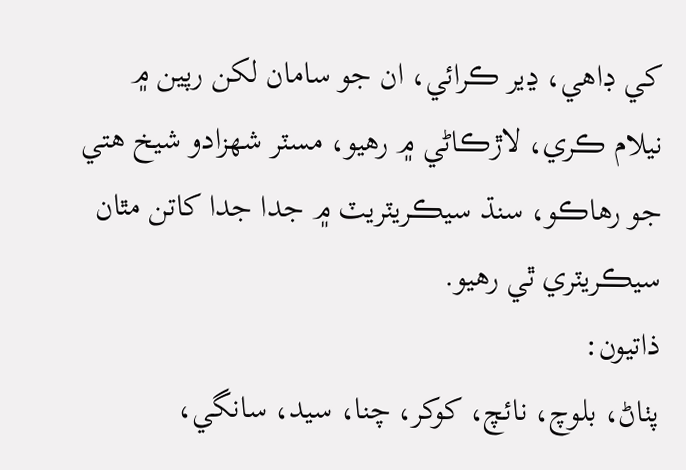کي ڊاهي، ڍير ڪرائي، ان جو سامان لکن رپين ۾ نيلام ڪري، لاڙڪاڻي ۾ رهيو، مسٽر شهزادو شيخ هتي جو رهاڪو، سنڌ سيڪريٽريٽ ۾ جدا جدا کاتن مٿان سيڪريٽري ٿي رهيو.
ذاتيون:
پٺاڻ، بلوچ، نائچ، کوکر، چنا، سيد، سانگي،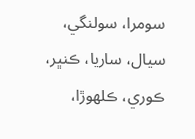سومرا، سولنگي، سيال، ساريا، ڪنڀر، ڪوري، ڪلهوڙا،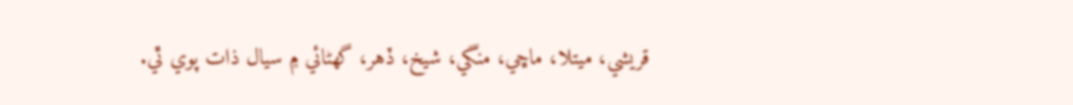قريشي، ميتلا، ماڇي، منگي، شيخ، ڏهر، گهڻائي ۾ سيال ذات پوي ٿي.